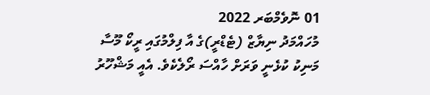01 ނޮވެމްބަރ 2022
މުހައްމަދު ނިޔާޒް (ޓެޑްރީ)ގެ އާ ފިލްމުގައި ރީކޯ މޫސާ މަނިކު ކުޅެނީ ވަރަށް ހާއްސަ ރޯލެކެވެ. އެއީ މަޝްހޫރު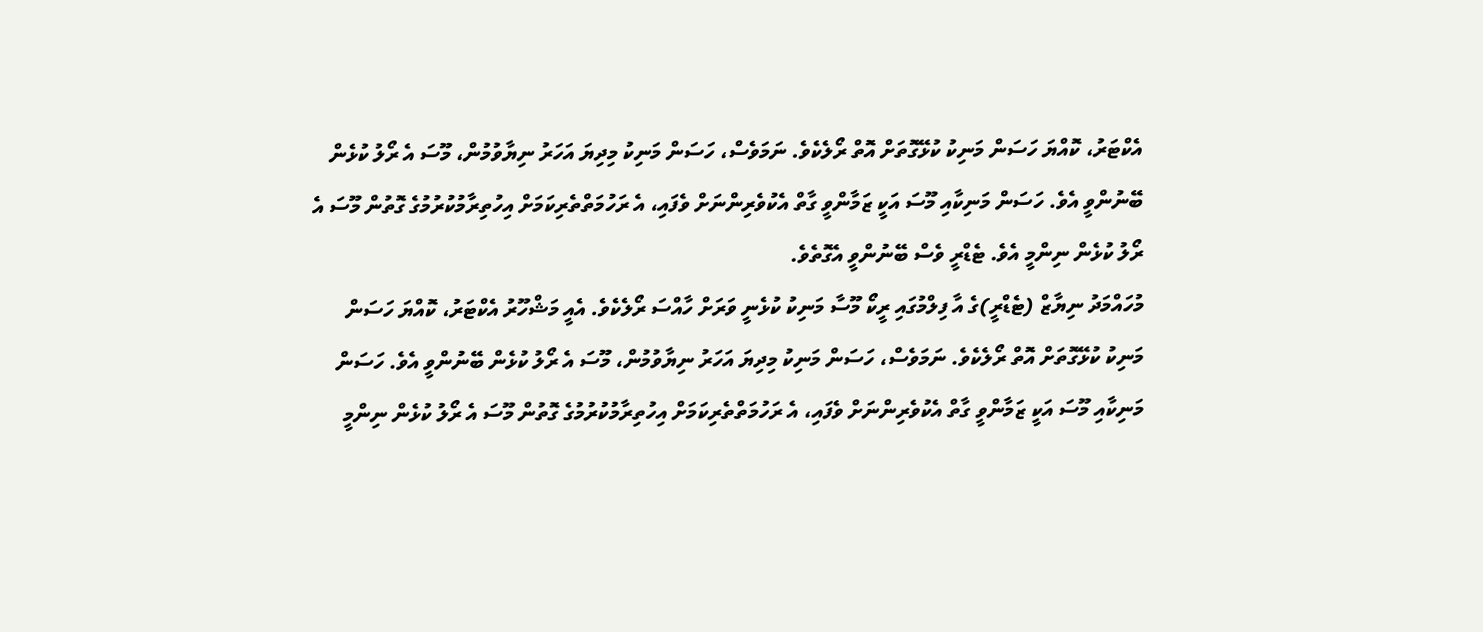އެކްޓަރު، ކޮއްޔަ ހަސަން މަނިކު ކުޅޭގޮތަށް އޮތް ރޯލެކެވެ. ނަމަވެސް، ހަސަން މަނިކު މިދިޔަ އަހަރު ނިޔާވުމުން، މޫސަ އެ ރޯލު ކުޅެން ބޭނުންވީ އެވެ. ހަސަން މަނިކާއި މޫސަ އަކީ ޒަމާންވީ ގާތް އެކުވެރިންނަށް ވެފައި، އެ ރަހުމަތްތެރިކަމަށް އިހުތިރާމުކުރުމުގެ ގޮތުން މޫސަ އެ ރޯލު ކުޅެން ނިންމީ އެވެ. ޓެޑްރީ ވެސް ބޭނުންވީ އެގޮތެވެ.
މުހައްމަދު ނިޔާޒް (ޓެޑްރީ)ގެ އާ ފިލްމުގައި ރީކޯ މޫސާ މަނިކު ކުޅެނީ ވަރަށް ހާއްސަ ރޯލެކެވެ. އެއީ މަޝްހޫރު އެކްޓަރު، ކޮއްޔަ ހަސަން މަނިކު ކުޅޭގޮތަށް އޮތް ރޯލެކެވެ. ނަމަވެސް، ހަސަން މަނިކު މިދިޔަ އަހަރު ނިޔާވުމުން، މޫސަ އެ ރޯލު ކުޅެން ބޭނުންވީ އެވެ. ހަސަން މަނިކާއި މޫސަ އަކީ ޒަމާންވީ ގާތް އެކުވެރިންނަށް ވެފައި، އެ ރަހުމަތްތެރިކަމަށް އިހުތިރާމުކުރުމުގެ ގޮތުން މޫސަ އެ ރޯލު ކުޅެން ނިންމީ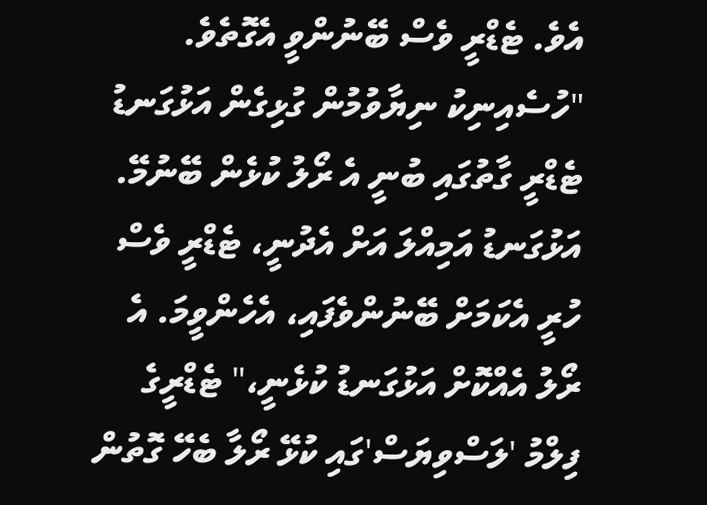އެވެ. ޓެޑްރީ ވެސް ބޭނުންވީ އެގޮތެވެ.
"ހުސެއިނިކު ނިޔާވުމުން ގުޅިގެން އަޅުގަނޑު ޓެޑްރީ ގާތުގައި ބުނީ އެ ރޯލު ކުޅެން ބޭނުމޭ. އަޅުގަނޑު އަމިއްލަ އަށް އެދުނީ، ޓެޑްރީ ވެސް ހުރީ އެކަމަށް ބޭނުންވެފައި، އެހެންވީމަ. އެ ރޯލު އެއްކޮށް އަޅުގަނޑު ކުޅެނީ،" ޓެޑްރީގެ ފިލްމު 'ލަސްވިޔަސް'ގައި ކުޅޭ ރޯލާ ބެހޭ ގޮތުން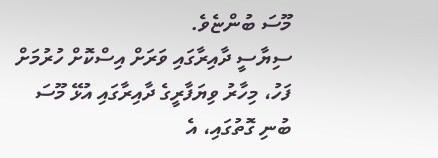މޫސަ ބުންޏެވެ.
ސިޔާސީ ދާއިރާގައި ވަރަށް އިސްކޮށް ހުރުމަށް ފަހު، މިހާރު ވިޔަފާރީގެ ދާއިރާގައި އުޅޭ މޫސަ ބުނި ގޮތުގައި، އެ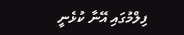ފިލްމުގައި އޭނާ ކުޅެނީ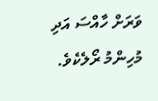ވަރަށް ހާއްސަ އަދި މުހިންމު ރޯލެކެވެ.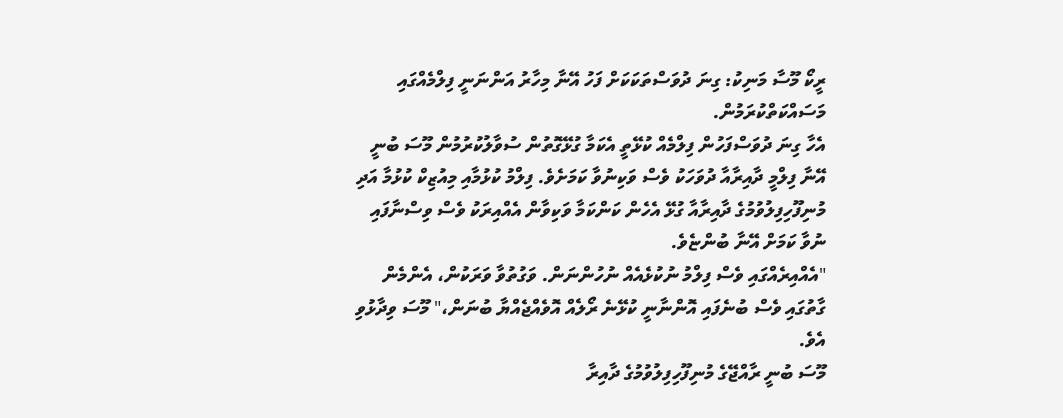ރީކޯ މޫސާ މަނިކު: ގިނަ ދުވަސްތަކަކަށް ފަހު އޭނާ މިހާރު އަންނަނީ ފިލްމެއްގައި މަސައްކަތްކުރަމުން.
އެހާ ގިނަ ދުވަސްފަހުން ފިލްމެއް ކުޅޭތީ އެކަމާ ގުޅޭގޮތުން ސުވާލުކުރުމުން މޫސަ ބުނީ އޭނާ ފިލްމީ ދާއިރާއާ ދުވަހަކު ވެސް ވަކިނުވާ ކަމަށެވެ. ފިލްމު ކުޅުމާއި މިއުޒިކް ކުޅުމާ އަދި މުނިފޫހިފިލުވުމުގެ ދާއިރާއާ ގުޅޭ އެހެން ކަންކަމާ ވަކިވާން އެއްއިރަކު ވެސް ވިސްނާފައި ނުވާ ކަމަށް އޭނާ ބުންޏެވެ.
"އެއްއިރެއްގައި ވެސް ފިލްމު ނުކުޅެއެއް ނުހުންނަން. ވަގުތުވާ ވަރަކުން، އެންމެން ގާތުގައި ވެސް ބުނެފައި އޮންނާނީ ކުޅޭނެ ރޯލެއް އޮވެއްޖެއްޔާ ބުނަން،" މޫސަ ވިދާޅުވި އެވެ.
މޫސަ ބުނީ ރާއްޖޭގެ މުނިފޫހިފިލުވުމުގެ ދާއިރާ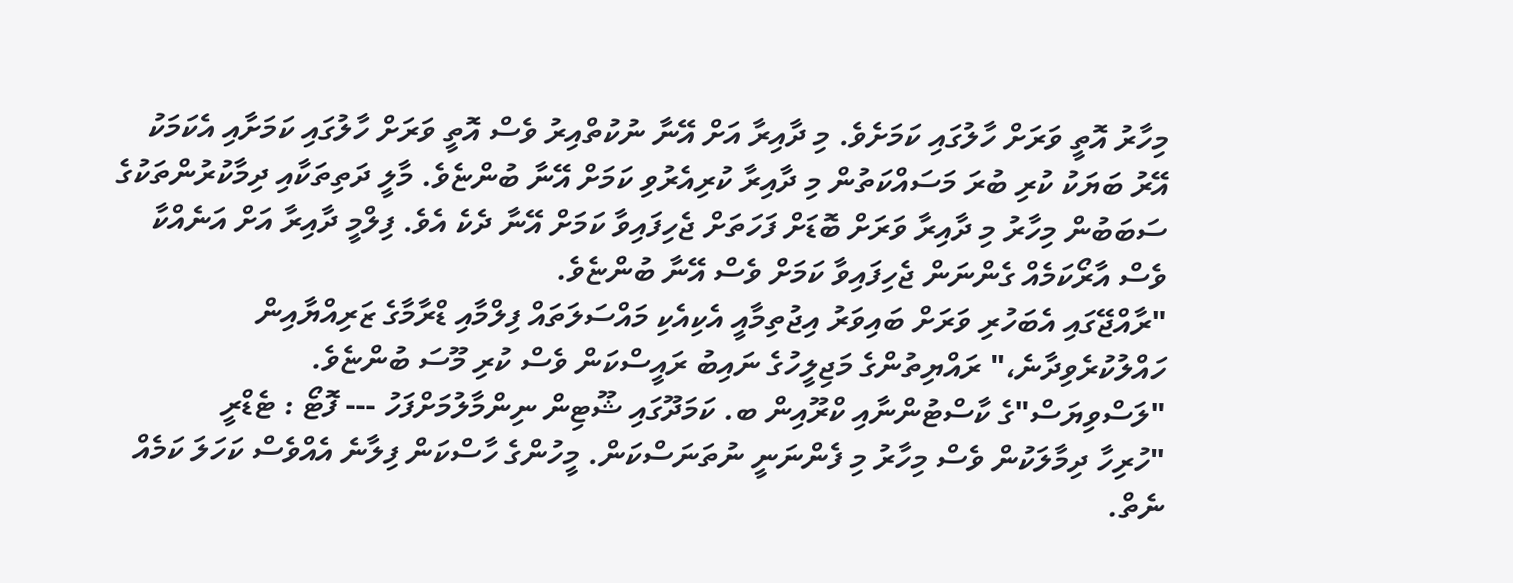މިހާރު އޮތީ ވަރަށް ހާލުގައި ކަމަށެވެ. މި ދާއިރާ އަށް އޭނާ ނުކުތްއިރު ވެސް އޮތީ ވަރަށް ހާލުގައި ކަމަށާއި އެކަމަކު އޭރު ބަޔަކު ކުރި ބުރަ މަސައްކަތުން މި ދާއިރާ ކުރިއެރުވި ކަމަށް އޭނާ ބުންޏެވެ. މާލީ ދަތިތަކާއި ދިމާކުރުންތަކުގެ ސަބަބުން މިހާރު މި ދާއިރާ ވަރަށް ބޮޑަށް ފަހަތަށް ޖެހިފައިވާ ކަމަށް އޭނާ ދެކެ އެވެ. ފިލްމީ ދާއިރާ އަށް އަނެއްކާ ވެސް އާރޯކަމެއް ގެންނަން ޖެހިފައިވާ ކަމަށް ވެސް އޭނާ ބުންޏެވެ.
"ރާއްޖޭގައި އެބަހުރި ވަރަށް ބައިވަރު އިޖުތިމާއީ އެކިއެކި މައްސަލަތައް ފިލްމާއި ޑްރާމާގެ ޒަރިއްޔާއިން ހައްލުކުރެވިދާނެ،" ރައްޔިތުންގެ މަޖިލީހުގެ ނައިބު ރައީސްކަން ވެސް ކުރި މޫސަ ބުންޏެވެ.
"ލަސްވިޔަސް"ގެ ކާސްޓުންނާއި ކްރޫއިން ބ. ކަމަދޫގައި ޝޫޓިން ނިންމާލުމަށްފަހު --- ފޮޓޯ : ޓެޑްރީ
"ހުރިހާ ދިމާލަކުން ވެސް މިހާރު މި ފެންނަނީ ނުތަނަސްކަން. މީހުންގެ ހާސްކަން ފިލާނެ އެއްވެސް ކަހަލަ ކަމެއް ނެތް.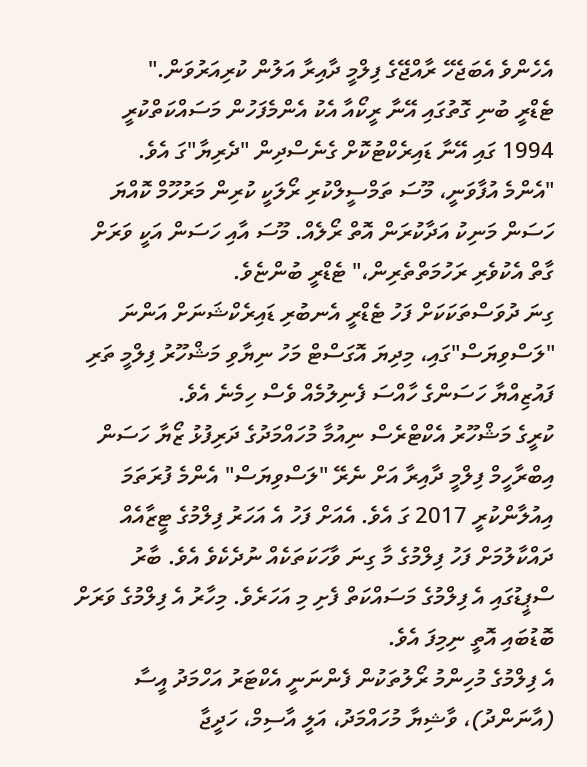އެހެންވެ އެބަޖެހޭ ރާއްޖޭގެ ފިލްމީ ދާއިރާ އަލުން ކުރިއަރުވަން."
ޓެޑްރީ ބުނި ގޮތުގައި އޭނާ ރީކޯއާ އެކު އެންމެފަހުން މަސައްކަތްކުރީ 1994 ގައި އޭނާ ޑައިރެކްޓުކޮށް ގެނެސްދިން "ދެރިޔާ"ގަ އެވެ.
"އެންމެ އުފާވަނީ، މޫސަ ތަމްސީލްކުރި ރޯލަކީ ކުރިން މަރުހޫމް ކޮއްޔަ ހަސަން މަނިކު އަދާކުރަން އޮތް ރޯލެއް. މޫސަ އާއި ހަސަން އަކީ ވަރަށް ގާތް އެކުވެރި ރަހުމަތްތެރިން،" ޓެޑްރީ ބުންޏެވެ.
ގިނަ ދުވަސްތަކަކަށް ފަހު ޓެޑްރީ އެނބުރި ޑައިރެކްޝަނަށް އަންނަ "ލަސްވިޔަސް"ގައި، މިދިޔަ އޮގަސްޓް މަހު ނިޔާވި މަޝްހޫރު ފިލްމީ ތަރި ފައުޒިއްޔާ ހަސަންގެ ހާއްސަ ފެނިލުމެއް ވެސް ހިމެނެ އެވެ.
ކުރީގެ މަޝްހޫރު އެކްޓްރެސް ނިއުމާ މުހައްމަދުގެ ދަރިފުޅު ޒޯޔާ ހަސަން އިބްރާހީމް ފިލްމީ ދާއިރާ އަށް ނެރޭ "ލަސްވިޔަސް" އެންމެ ފުރަތަމަ އިއުލާންކުރީ 2017 ގަ އެވެ. އެއަށް ފަހު އެ އަހަރު ފިލްމުގެ ޓީޒާއެއް ދައްކާލުމަށް ފަހު ފިލްމުގެ މާ ގިނަ ވާހަކަތަކެއް ނުދެކެވެ އެވެ. ބާރު ސްޕީޑުގައި އެ ފިލްމުގެ މަސައްކަތް ފެށި މި އަހަރެވެ. މިހާރު އެ ފިލްމުގެ ވަރަށް ބޮޑުބައި އޮތީ ނިމިފަ އެވެ.
އެ ފިލްމުގެ މުހިންމު ރޯލުތަކުން ފެންނަނީ އެކްޓަރު އަހްމަދު އީސާ (އާނަންދު)، ވާޝިޔާ މުހައްމަދު، އަލީ އާސިމް، ހަދީޖާ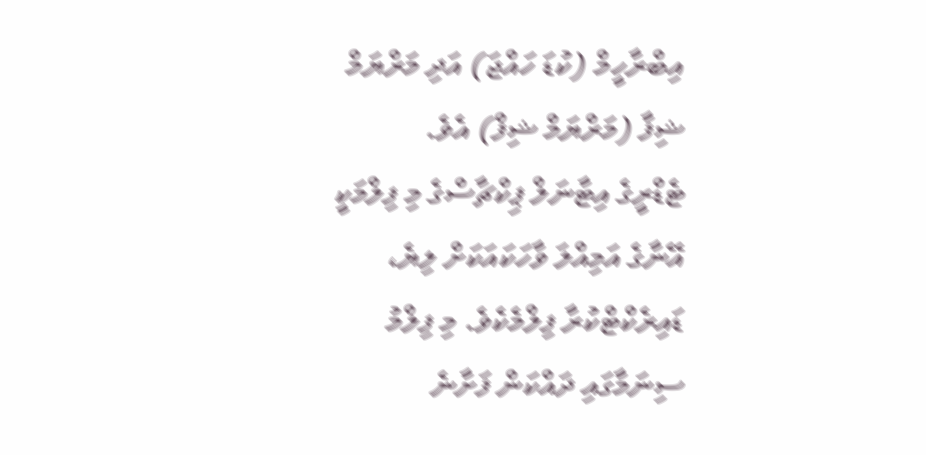އިބްރާހީމް (ކުޑަ ހައްޖަ) އަދި މަރްޔަމް ޝިފާ (މަރްޔަމް ޝިފް) އެވެ.
ޓެޑްރީގެ އިޓާނަލް ޕިކްޗާސްގެ މި ފިލްމަކީ އޭނާގެ އަމިއްލަ ވާހަކައަކަށް ލިޔެ، ޑައިރެކްޓްކުރާ ފިލްމެކެވެ. މި ފިލްމު ސިނަމާގައި ދައްކަން ފަށާނެ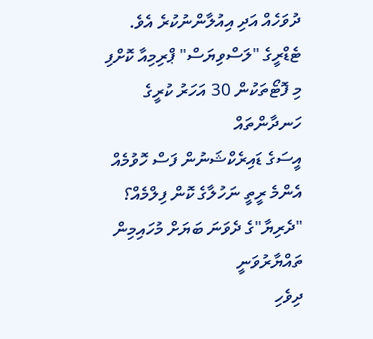ދުވަހެއް އަދި އިއުލާންނުކުރެ އެވެ.
ޓެޑްރީގެ "ލަސްވިޔަސް" ޕްރިމިއާ ކޮށްފި
މި ފޮޓޯތަކުން 30 އަހަރު ކުރީގެ ހަނދާންތައް
އީސަގެ ޑައިރެކްޝަނުން ފަސް ހޮވުމެއް
އެންމެ ރީތީ ނަހުލާގެ ކޮން ފިލްމެއް؟
"ދެރިޔާ"ގެ ދެވަނަ ބަޔަށް މުހައިމިން ތައްޔާރުވަނީ
ދިވެހި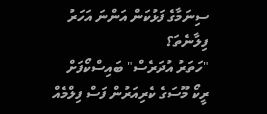ސިނަމާގެ ފަޅުކަން އަންނަ އަހަރު ފިލާނެތަ؟
"ހަތަރު އުދަރެސް" ބައިސްކޯފަށް
ރީކޯ މޫސަގެ ކެރިއަރުން ފަސް ފިލްމެއް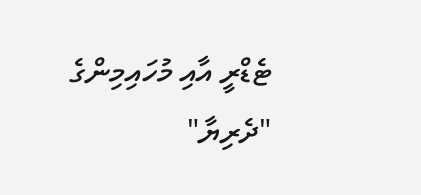ޓެޑްރީ އާއި މުހައިމިންގެ "ދެރިޔާ"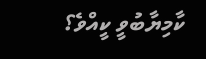ކާމިޔާބުވީ ކީއްވެ؟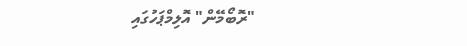"ރޮބޯމޭން" އޮލިމްޕަހުގައި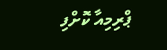ޕްރިމިއާ ކޮށްފި